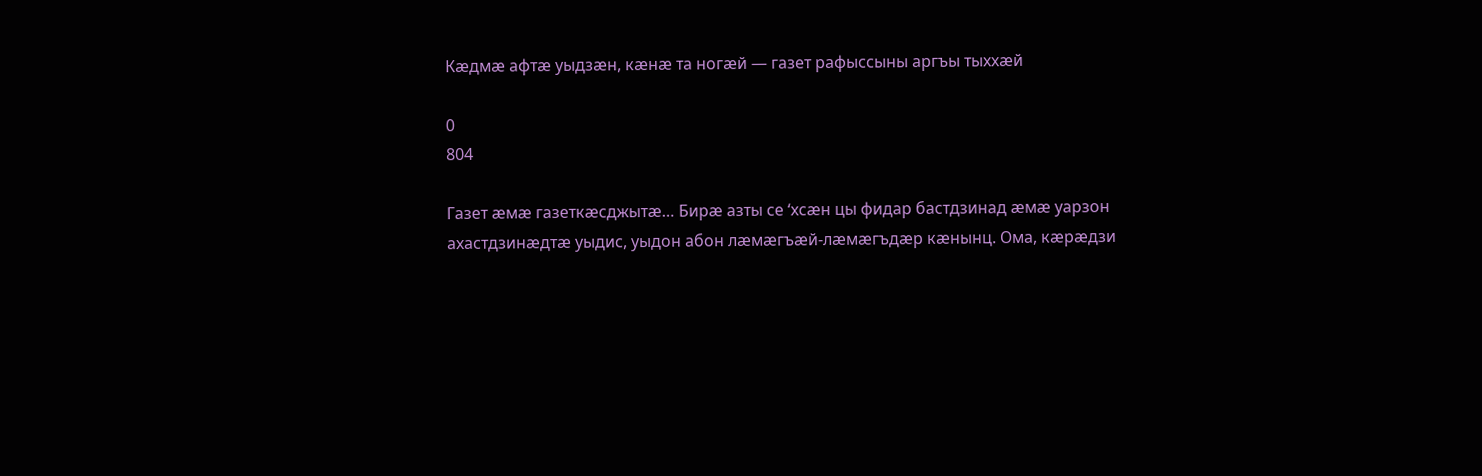Кæдмæ афтæ уыдзæн, кæнæ та ногæй — газет рафыссыны аргъы тыххæй

0
804

Газет æмæ газеткæсджытæ… Бирæ азты се ‘хсæн цы фидар бастдзинад æмæ уарзон ахастдзинæдтæ уыдис, уыдон абон лæмæгъæй-лæмæгъдæр кæнынц. Ома, кæрæдзи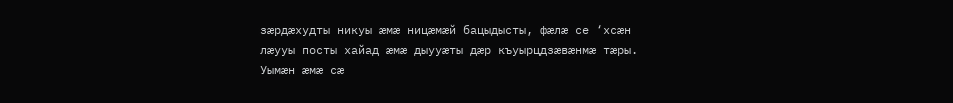зæрдæхудты никуы æмæ ницæмæй бацыдысты, фæлæ се ‘хсæн лæууы посты хайад æмæ дыууæты дæр къуырцдзæвæнмæ тæры. Уымæн æмæ сæ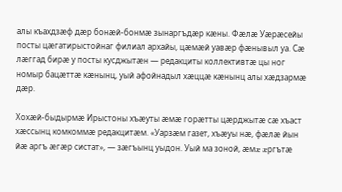алы къахдзæф дæр бонæй-бонмæ зынаргъдæр кæны. Фæлæ Уæрæсейы посты цæгатирыстойнаг филиал архайы, цæмæй уавæр фæнывыл уа. Сæ лæггад бирæ у посты кусджытæн — редакциты коллективтæ цы ног номыр бацæттæ кæнынц, уый афойнадыл хæццæ кæнынц алы хæдзармæ дæр.

Хохæй-быдырмæ Ирыстоны хъæуты æмæ горæтты цæрджытæ сæ хъаст хæссынц комкоммæ редакцитæм. «Уарзæм газет, хъæуы нæ, фæлæ йын йæ аргъ æгæр систат», — зæгъынц уыдон. Уый ма зоной, æмæ æргътæ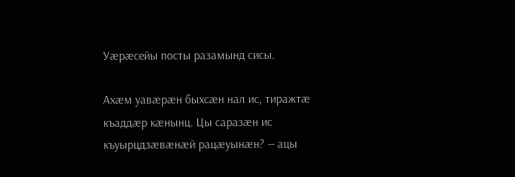Уæрæсейы посты разамынд сисы.

Ахæм уавæрæн быхсæн нал ис, тиражтæ къаддæр кæнынц. Цы саразæн ис къуырцдзæвæнæй рацæуынæн? — ацы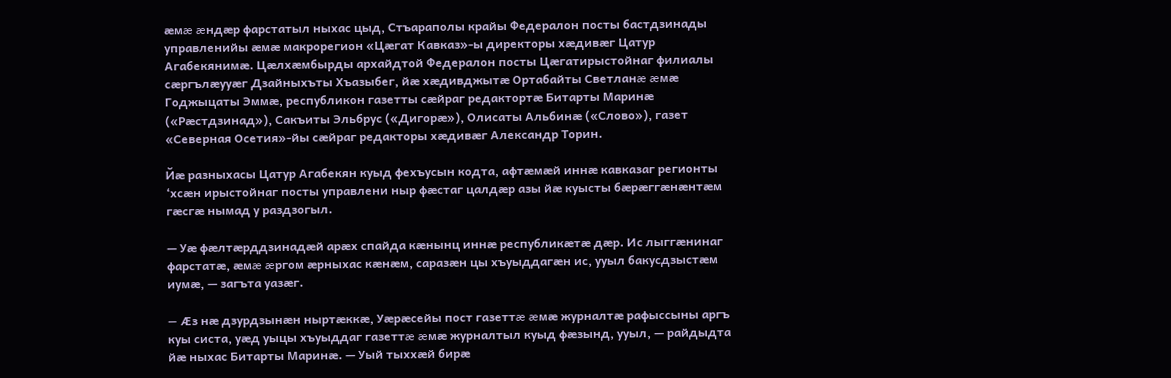æмæ æндæр фарстатыл ныхас цыд, Стъараполы крайы Федералон посты бастдзинады управленийы æмæ макрорегион «Цæгат Кавказ»-ы директоры хæдивæг Цатур Агабекянимæ. Цæлхæмбырды архайдтой Федералон посты Цæгатирыстойнаг филиалы сæргълæууæг Дзайныхъты Хъазыбег, йæ хæдивджытæ Ортабайты Светланæ æмæ Годжыцаты Эммæ, республикон газетты сæйраг редактортæ Битарты Маринæ («Рæстдзинад»), Сакъиты Эльбрус («Дигорæ»), Олисаты Альбинæ («Слово»), газет «Северная Осетия»-йы сæйраг редакторы хæдивæг Александр Торин.

Йæ разныхасы Цатур Агабекян куыд фехъусын кодта, афтæмæй иннæ кавказаг регионты ‘хсæн ирыстойнаг посты управлени ныр фæстаг цалдæр азы йæ куысты бæрæггæнæнтæм гæсгæ нымад у раздзогыл.

— Уæ фæлтæрддзинадæй арæх спайда кæнынц иннæ республикæтæ дæр. Ис лыггæнинаг фарстатæ, æмæ æргом æрныхас кæнæм, саразæн цы хъуыддагæн ис, ууыл бакусдзыстæм иумæ, — загъта уазæг.

— Æз нæ дзурдзынæн ныртæккæ, Уæрæсейы пост газеттæ æмæ журналтæ рафыссыны аргъ куы систа, уæд уыцы хъуыддаг газеттæ æмæ журналтыл куыд фæзынд, ууыл, — райдыдта йæ ныхас Битарты Маринæ. — Уый тыххæй бирæ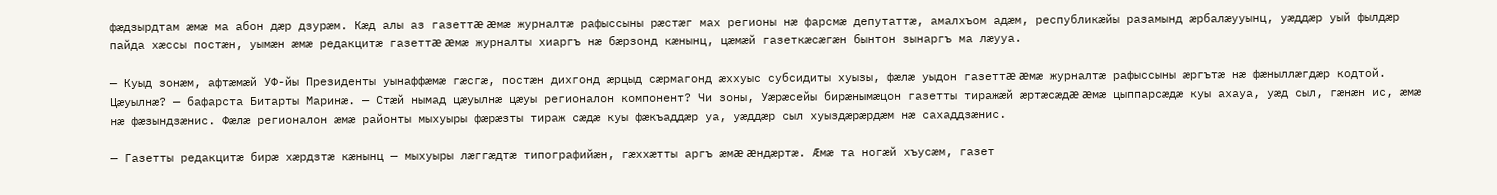фæдзырдтам æмæ ма абон дæр дзурæм. Кæд алы аз газеттæ æмæ журналтæ рафыссыны рæстæг мах регионы нæ фарсмæ депутаттæ, амалхъом адæм, республикæйы разамынд æрбалæууынц, уæддæр уый фылдæр пайда хæссы постæн, уымæн æмæ редакцитæ газеттæ æмæ журналты хиаргъ нæ бæрзонд кæнынц, цæмæй газеткæсæгæн бынтон зынаргъ ма лæууа.

— Куыд зонæм, афтæмæй УФ-йы Президенты уынаффæмæ гæсгæ, постæн дихгонд æрцыд сæрмагонд æххуыс субсидиты хуызы, фæлæ уыдон газеттæ æмæ журналтæ рафыссыны æргътæ нæ фæныллæгдæр кодтой. Цæуылнæ? — бафарста Битарты Маринæ. — Стæй нымад цæуылнæ цæуы регионалон компонент? Чи зоны, Уæрæсейы бирæнымæцон газетты тиражæй æртæсæдæ æмæ цыппарсæдæ куы ахауа, уæд сыл, гæнæн ис, æмæ нæ фæзындзæнис. Фæлæ регионалон æмæ районты мыхуыры фæрæзты тираж сæдæ куы фæкъаддæр уа, уæддæр сыл хуыздæрæрдæм нæ сахаддзæнис.

— Газетты редакцитæ бирæ хæрдзтæ кæнынц — мыхуыры лæггæдтæ типографийæн, гæххæтты аргъ æмæ æндæртæ. Æмæ та ногæй хъусæм, газет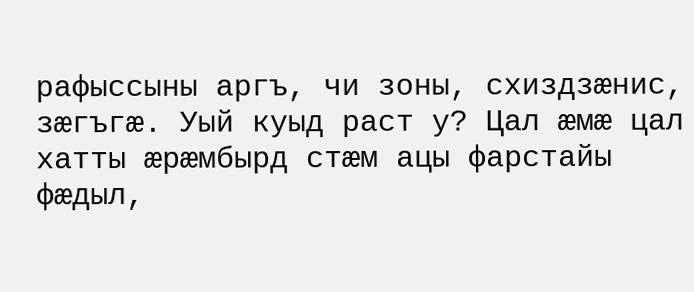рафыссыны аргъ, чи зоны, схиздзæнис, зæгъгæ. Уый куыд раст у? Цал æмæ цал хатты æрæмбырд стæм ацы фарстайы фæдыл,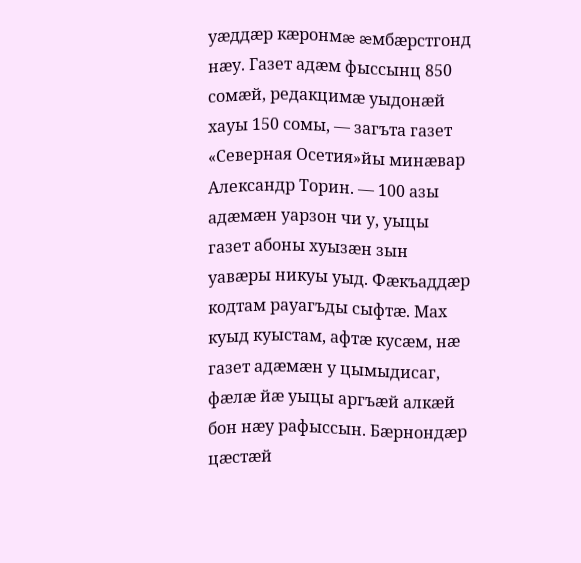уæддæр кæронмæ æмбæрстгонд нæу. Газет адæм фыссынц 850 сомæй, редакцимæ уыдонæй хауы 150 сомы, — загъта газет «Северная Осетия»йы минæвар Александр Торин. — 100 азы адæмæн уарзон чи у, уыцы газет абоны хуызæн зын уавæры никуы уыд. Фæкъаддæр кодтам рауагъды сыфтæ. Мах куыд куыстам, афтæ кусæм, нæ газет адæмæн у цымыдисаг, фæлæ йæ уыцы аргъæй алкæй бон нæу рафыссын. Бæрнондæр цæстæй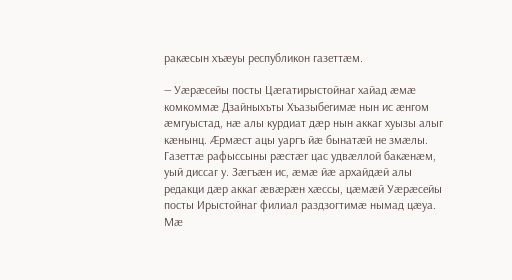ракæсын хъæуы республикон газеттæм.

— Уæрæсейы посты Цæгатирыстойнаг хайад æмæ комкоммæ Дзайныхъты Хъазыбегимæ нын ис æнгом æмгуыстад, нæ алы курдиат дæр нын аккаг хуызы алыг кæнынц. Æрмæст ацы уаргъ йæ бынатæй не змæлы. Газеттæ рафыссыны рæстæг цас удвæллой бакæнæм, уый диссаг у. Зæгъæн ис, æмæ йæ архайдæй алы редакци дæр аккаг æвæрæн хæссы, цæмæй Уæрæсейы посты Ирыстойнаг филиал раздзогтимæ нымад цæуа. Мæ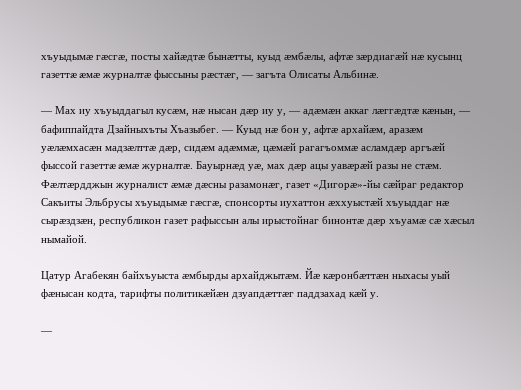хъуыдымæ гæсгæ, посты хайæдтæ бынæтты, куыд æмбæлы, афтæ зæрдиагæй нæ кусынц газеттæ æмæ журналтæ фыссыны рæстæг, — загъта Олисаты Альбинæ.

— Мах иу хъуыддагыл кусæм, нæ нысан дæр иу у, — адæмæн аккаг лæггæдтæ кæнын, — бафиппайдта Дзайныхъты Хъазыбег. — Куыд нæ бон у, афтæ архайæм, аразæм уæлæмхасæн мадзæлттæ дæр, сидæм адæммæ, цæмæй рагагъоммæ асламдæр аргъæй фыссой газеттæ æмæ журналтæ. Бауырнæд уæ, мах дæр ацы уавæрæй разы не стæм. Фæлтæрдджын журналист æмæ дæсны разамонæг, газет «Дигорæ»-йы сæйраг редактор Сакъиты Эльбрусы хъуыдымæ гæсгæ, спонсорты иухаттон æххуыстæй хъуыддаг нæ сырæздзæн, республикон газет рафыссын алы ирыстойнаг бинонтæ дæр хъуамæ сæ хæсыл нымайой.

Цатур Агабекян байхъуыста æмбырды архайджытæм. Йæ кæронбæттæн ныхасы уый фæнысан кодта, тарифты политикæйæн дзуапдæттæг паддзахад кæй у.

—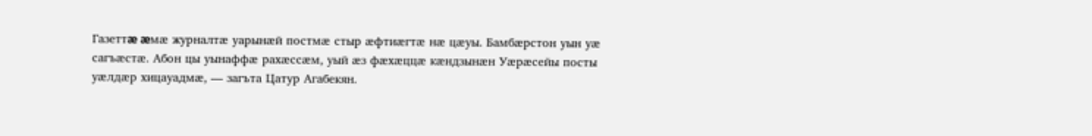Газеттæ æмæ журналтæ уарынæй постмæ стыр æфтиæгтæ нæ цæуы. Бамбæрстон уын уæ сагъæстæ. Абон цы уынаффæ рахæссæм, уый æз фæхæццæ кæндзынæн Уæрæсейы посты уæлдæр хицауадмæ, — загъта Цатур Агабекян.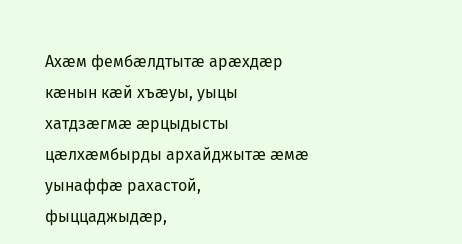Ахæм фембæлдтытæ арæхдæр кæнын кæй хъæуы, уыцы хатдзæгмæ æрцыдысты цæлхæмбырды архайджытæ æмæ уынаффæ рахастой, фыццаджыдæр,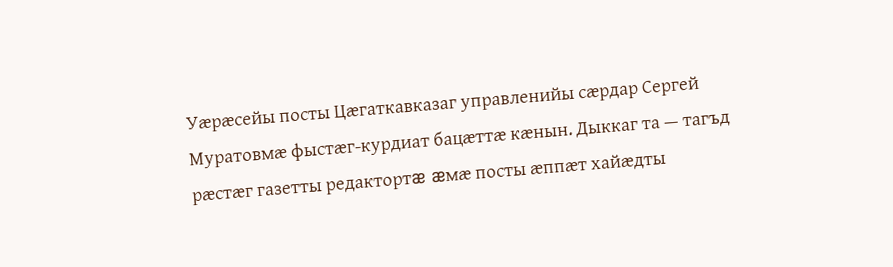Уæрæсейы посты Цæгаткавказаг управленийы сæрдар Сергей Муратовмæ фыстæг-курдиат бацæттæ кæнын. Дыккаг та — тагъд рæстæг газетты редактортæ æмæ посты æппæт хайæдты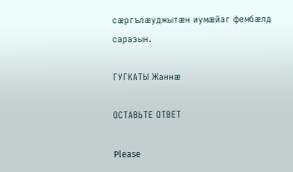сæргълæуджытæн иумæйаг фембæлд саразын.

ГУГКАТЫ Жаннæ

ОСТАВЬТЕ ОТВЕТ

Please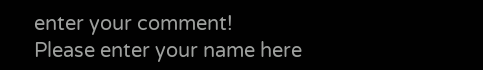enter your comment!
Please enter your name here